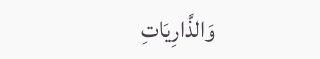وَالذَّارِيَاتِ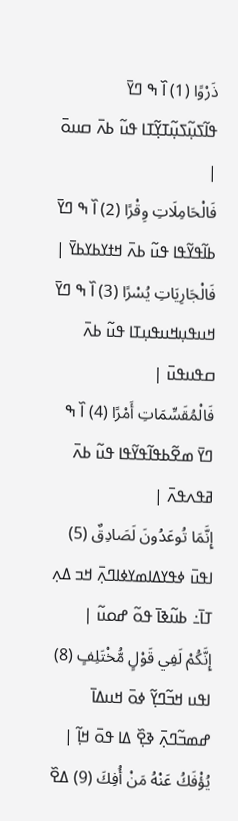ذَرْوًا (1) ߊ߰ ߒ ߣߌ߫ ߟߊ߬ߖߎ߲߬ߖߎ߲߬ߠߌ߲߬ߠߊ ߟߎ߬ ߕߍ߫ ߛߎߋ߫ |
فَالْحَامِلَاتِ وِقْرًا (2) ߊ߰ ߒ ߣߌ߫ ߕߊ߬ߟߌ߬ߟߊ ߟߎ߬ ߕߍ߫ ߞߙߌߕߌߕߌ߫ |
فَالْجَارِيَاتِ يُسْرًا (3) ߊ߰ ߒ ߣߌ߫ ߞߎߟߎ߲ߞߎߟߎ߲ߠߊ ߟߎ߬ ߕߍ߫ ߛߟߎߟߎ߫ |
فَالْمُقَسِّمَاتِ أَمْرًا (4) ߊ߰ ߒ ߣߌ߫ ߘߐ߬ߕߟߊ߬ߟߌ߬ߟߊ ߟߎ߬ ߕߍ߫ ߥߟߍߟߍ߫ |
إِنَّمَا تُوعَدُونَ لَصَادِقٌ (5) ߊߟߎ߫ ߦߟߌߡߊߘߌߦߊߣߍ߲߫ ߞߏ ߡߍ߲ ߠߊ߫߸ ߕߎ߬ߢߊ߫ ߟߋ߬ ߝߋߎ߬ |
إِنَّكُمْ لَفِي قَوْلٍ مُّخْتَلِفٍ (8) ߊߟߎ ߞߏ߬ߣߌ߲߬ ߦߋ߫ ߞߎߡߊ߫ ߝߘߏ߬ߣߍ߲߫ ߢߐ߲߰ ߡߊ ߟߋ߫ ߞߊ߲߬ |
يُؤْفَكُ عَنْهُ مَنْ أُفِكَ (9) ߡߐ߰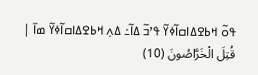ߟߋ߬ ߞߕߐߡߊߛߊ߬ߦߌ߬ ߟߴߏ߬ ߡߊ߬߸ ߡߍ߲ ߞߕߐߡߊߛߊ߬ߦߌ߬ ߘߊ߫ |
قُتِلَ الْخَرَّاصُونَ (10)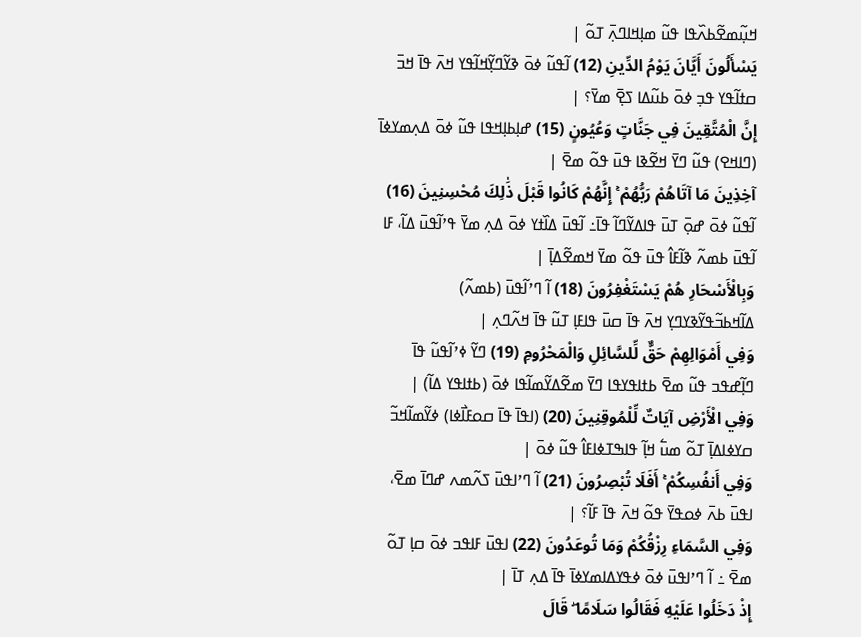ߞߎ߲߬ߘߐ߬ߕߍ߰ߟߊ ߟߎ߬ ߘߊ߲ߞߊߣߍ߲߫ ߠߋ߬ |
يَسْأَلُونَ أَيَّانَ يَوْمُ الدِّينِ (12) ߊ߬ߟߎ߬ ߦߋ߫ ߢߌ߬ߣߌ߲߬ߞߊ߬ߟߌ ߞߍ߫ ߟߊ߫ ߞߏ߫ ߛߙߊ߬ߟߌ ߟߏ߲ ߦߋ߫ ߕߎ߬ߡߊ ߖߐ߲߫ ߘߌ߫؟ |
إِنَّ الْمُتَّقِينَ فِي جَنَّاتٍ وَعُيُونٍ (15) ߝߊ߲ߕߊ߲ߞߟߊ ߟߎ߬ ߦߋ߫ ߡߍ߲ߘߌߦߊ߫ (ߣߊߞߐ) ߟߎ߬ ߣߌ߫ ߞߐ߬ߢߊ ߟߎ߫ ߟߋ߬ ߘߐ߫ |
آخِذِينَ مَا آتَاهُمْ رَبُّهُمْ ۚ إِنَّهُمْ كَانُوا قَبْلَ ذَٰلِكَ مُحْسِنِينَ (16) ߊ߬ߟߎ߬ ߦߋ߫ ߝߋ߲߫ ߠߎ߫ ߟߊߡߌ߬ߣߊ߬ ߟߊ߫߸ ߊ߬ߟߎ߫ ߡߊ߰ߙߌ ߦߋ߫ ߡߍ߲ ߘߌ߫ ߟߴߊ߬ߟߎ߫ ߡߊ߬، ߓߊ ߊ߬ߟߎ߫ ߕߘߍ߬ ߢߊ߬ߓߊ߮ ߟߎ߫ ߟߋ߬ ߘߌ߫ ߞߘߐ߬ߡߊ߲߫ |
وَبِالْأَسْحَارِ هُمْ يَسْتَغْفِرُونَ (18) ߊ߬ ߣߴߊ߬ߟߎ߫ (ߕߘߍ߬) ߡߊ߬ߞߕߏ߬ߟߌ߬ߢߌߣߌ߲ ߞߍ߫ ߟߊ߫ ߛߎ߫ ߟߊߓߊ߲ ߠߎ߬ ߟߊ߫ ߞߍ߬ߣߍ߲ |
وَفِي أَمْوَالِهِمْ حَقٌّ لِّلسَّائِلِ وَالْمَحْرُومِ (19) ߣߌ߬ ߦߴߊ߬ߟߎ߬ ߟߊ߫ ߣߊ߲߬ߝߟߏ ߟߎ߬ ߘߐ߫ ߕߙߊߟߌߟߊ ߣߌ߫ ߘߐ߬ߡߌ߬ߘߊ߬ߟߊ ߦߋ߫ (ߕߙߊߟߌ ߡߊ߬) |
وَفِي الْأَرْضِ آيَاتٌ لِّلْمُوقِنِينَ (20) (ߊߟߊ߫ ߟߊ߫ ߛߋߓߊ߯ߦߊ) ߦߌ߬ߘߊ߬ߞߏ߬ ߛߌߦߊߡߊ߲߫ ߠߋ߬ ߘߎ߱ ߞߊ߲߬ ߟߊߒߠߦߊߓߊ߮ ߟߎ߬ ߦߋ߫ |
وَفِي أَنفُسِكُمْ ۚ أَفَلَا تُبْصِرُونَ (21) ߊ߬ ߣߴߊߟߎ߫ ߖߍ߬ߘߍ ߝߣߊ߫ ߘߐ߫، ߊߟߎ߫ ߕߍ߫ ߦߋߟߌ߫ ߟߋ߬ ߞߍ߫ ߟߊ߫ ߓߊ߬؟ |
وَفِي السَّمَاءِ رِزْقُكُمْ وَمَا تُوعَدُونَ (22) ߊߟߎ߫ ߓߊߟߏ ߦߋ߫ ߛߊ߲ ߠߋ߬ ߘߐ߫ ߸ ߊ߬ ߣߴߊߟߎ߫ ߦߋ߫ ߦߟߌߡߊߘߌߦߊ߫ ߟߊ߫ ߡߍ߲ ߠߊ߫ |
إِذْ دَخَلُوا عَلَيْهِ فَقَالُوا سَلَامًا ۖ قَالَ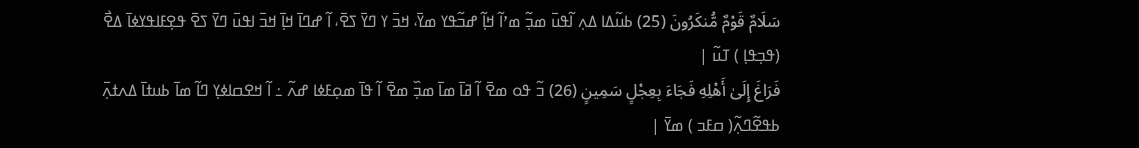سَلَامٌ قَوْمٌ مُّنكَرُونَ (25) ߕߎ߬ߡߊ ߡߍ߲ ߊ߬ߟߎ߫ ߘߏ߲߬ ߘߴߊ߬ ߞߊ߲߬ ߝߏ߬ߟߌ ߘߌ߫، ߞߏ߫ ߌ ߣߌ߫ ߖߐ߫، ߊ߬ ߝߣߊ߫ ߞߊ߲߫ ߞߏ߫ ߊߟߎ߫ ߣߌ߫ ߖߐ߫ ߟߐ߲ߓߊߟߌߦߊ߫ ߡߐ߯ (ߟߏ߲ߟߊ߲ ) ߠߎ߬ |
فَرَاغَ إِلَىٰ أَهْلِهِ فَجَاءَ بِعِجْلٍ سَمِينٍ (26) ߏ߬ ߟߋ ߘߐ߫ ߊ߬ ߥߊ߫ ߘߊ߫ ߘߏ߲߰ ߘߐ߫ ߊ߬ ߟߊ߫ ߘߋ߲ߓߦߊ ߝߍ߬ ߸ ߊ߬ ߞߐߛߊߦߌ߲ ߣߊ߬ ߘߊ߫ ߕߎߙߊ߫ ߡߍߙߍ߲߫ ߕߟߐ߬ߣߍ߲߬( ߛߓߏ ) ߘߌ߫ |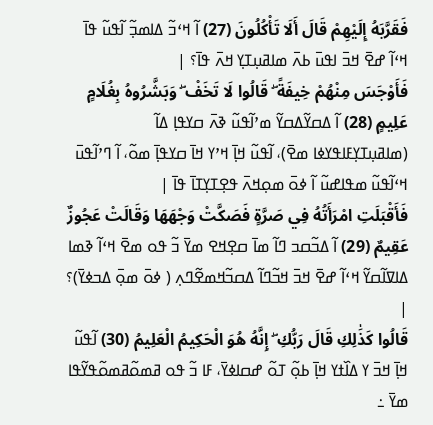فَقَرَّبَهُ إِلَيْهِمْ قَالَ أَلَا تَأْكُلُونَ (27) ߊ߬ ߞߵߏ߬ ߡߊߘߏ߲߬ ߊ߬ߟߎ߬ ߟߊ߫ ߞߵߊ߬ ߝߐ߫ ߞߏ߫ ߊߟߎ߫ ߕߍ߫ ߘߊߥߎ߲ߠߌ߲ ߞߍ߫ ߟߊ߫؟ |
فَأَوْجَسَ مِنْهُمْ خِيفَةً ۖ قَالُوا لَا تَخَفْ ۖ وَبَشَّرُوهُ بِغُلَامٍ عَلِيمٍ (28) ߊ߬ ߡߛߌ߬ߡߛߌ߬ ߘߴߊ߬ߟߎ߬ ߢߍ߫ ߛߌߟߊ߲ ߡߊ߬ (ߘߊߥߎ߲ߠߌ߲ߓߊߟߌߦߊ ߘߐ߫)، ߊ߬ߟߎ߬ ߞߊ߲߫ ߞߴߌ ߞߊ߫ ߛߌߟߊ߲߫ ߘߋ߬، ߊ߬ ߣߴߊ߬ߟߎ߫ ߞߵߊ߬ߟߎ߬ ߘߟߊߝߎ߬ ߊ߬ ߦߋ߫ ߘߋ߲ߞߍ߫ ߟߐ߲ߠߌ߲ߠߊ߫ ߟߊ߫ |
فَأَقْبَلَتِ امْرَأَتُهُ فِي صَرَّةٍ فَصَكَّتْ وَجْهَهَا وَقَالَتْ عَجُوزٌ عَقِيمٌ (29) ߊ߬ ߡߏ߬ߛߏ ߣߊ߬ ߘߊ߫ ߛߐ߲ߞߐ ߘߌ߫ ߏ߬ ߟߋ ߘߐ߫ ߞߵߊ߬ ߢߘߊ ߡߊߜߊ߬ߛߌ߬ ߞߵߊ߬ ߝߐ߫ ߞߏ߫ ߞߏ߬ߣߊ߬ ߡߛߏ߬ߞߘߐ߬ߣߍ߲ ( ߦߋ߫ ߘߋ߲߫ ߡߏߦߌ߫)؟ |
قَالُوا كَذَٰلِكِ قَالَ رَبُّكِ ۖ إِنَّهُ هُوَ الْحَكِيمُ الْعَلِيمُ (30) ߊ߬ߟߎ߬ ߞߊ߲߫ ߞߏ߫ ߌ ߡߊ߰ߙߌ ߞߊ߲߫ ߕߋ߲߬ ߠߋ߬ ߝߛߊߦߌ߫، ߓߊ ߏ߬ ߟߋ ߥߘߋ߬ߥߘߋ߬ߟߌ߬ߟߊ ߘߌ߫ ߸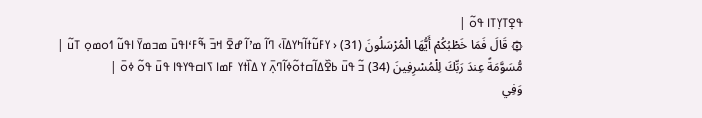ߟߐ߲ߠߌ߲ߠߊ ߟߋ߬ |
۞ قَالَ فَمَا خَطْبُكُمْ أَيُّهَا الْمُرْسَلُونَ (31) ‹ ߌߓߎ߬ߙߊ߬ߤߌߡߊ߫› ߣߊ߬ ߘߴߊ߬ ߝߐ߫ ߞߏ߫ ߒ߬ߓߵߊߟߎ߫ ߘߏߘߌ߫ ߊߟߎ߬ ߗߋߘߋ߲ ߠߎ߬ |
مُّسَوَّمَةً عِندَ رَبِّكَ لِلْمُسْرِفِينَ (34) ߏ߬ ߟߎ߫ ߕߐ߰ߡߊ߬ߛߙߋ߬ߦߊ߬ߣߍ߲߫ ߌ ߡߊ߰ߙߌ ߓߘߊ ߖߊߛߟߌߟߊ ߟߎ߫ ߟߋ߬ ߦߋ߫ |
وَفِي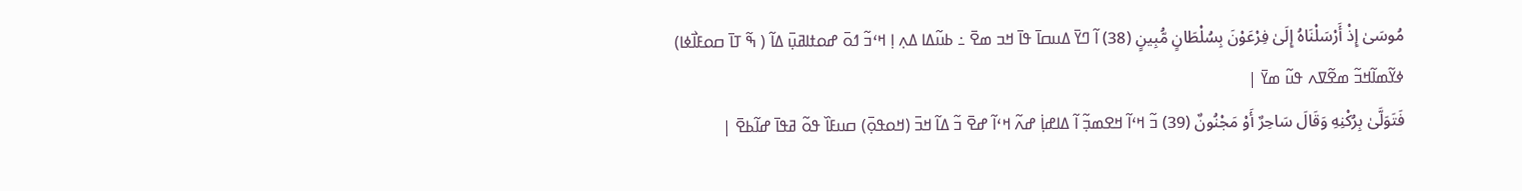مُوسَىٰ إِذْ أَرْسَلْنَاهُ إِلَىٰ فِرْعَوْنَ بِسُلْطَانٍ مُّبِينٍ (38) ߊ߬ ߣߌ߫ ߡߎߛߊ߫ ߟߊ߫ ߞߏ ߘߐ߫ ߸ ߕߎ߬ߡߊ ߡߍ߲ ߊ߲ ߞߵߏ߬ ߗߋ߫ ߝߋߙߊߥߎ߲߫ ߡߊ߬ ( ߒ߬ ߠߊ߫ ߛߋߓߊ߯ߦߊ) ߦߌ߬ߘߊ߬ߞߏ߬ ߘߐ߬ߜߍ ߟߎ߬ ߘߌ߫ |
فَتَوَلَّىٰ بِرُكْنِهِ وَقَالَ سَاحِرٌ أَوْ مَجْنُونٌ (39) ߏ߬ ߞߵߊ߬ ߞߐߘߏ߲߬ ߊ߬ ߡߊߝߊ߲߭ ߝߍ߬ ߞߵߊ߬ ߝߐ߫ ߏ߬ ߡߊ߬ ߞߏ߫ (ߞߋߟߋ߲߫) ߛߎߓߊ߰ ߟߋ߬ ߥߟߊ߫ ߝߊ߬ߕߐ߫ |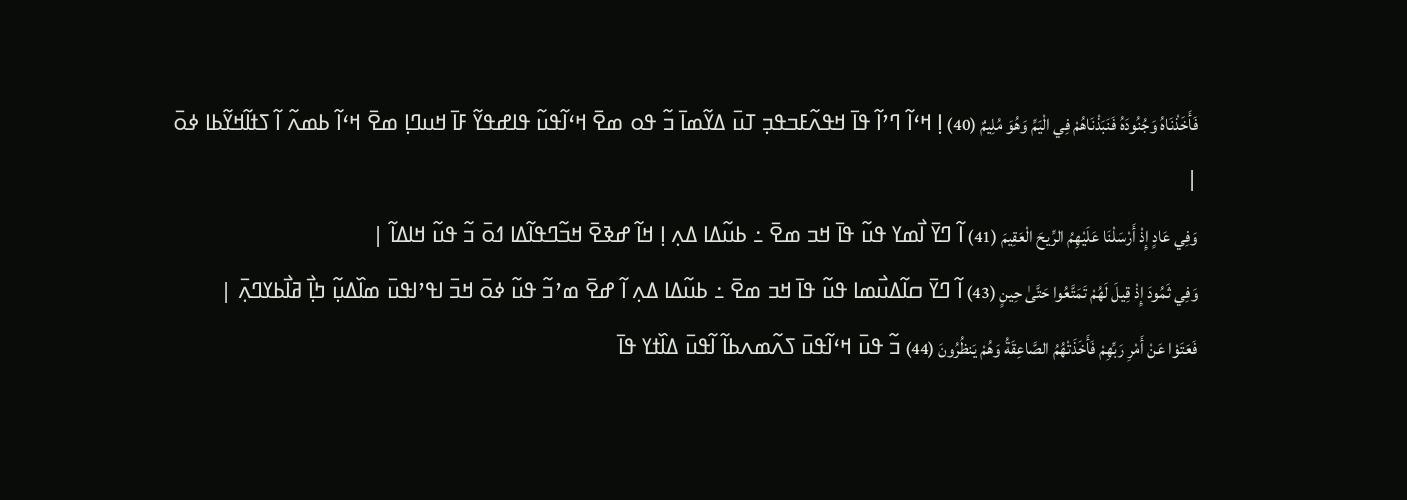فَأَخَذْنَاهُ وَجُنُودَهُ فَنَبَذْنَاهُمْ فِي الْيَمِّ وَهُوَ مُلِيمٌ (40) ߊ߲ ߞߵߊ߬ ߣߴߊ߬ ߟߊ߫ ߞߟߍ߬ߓߏߟߏ߲ ߠߎ߫ ߡߌ߬ߘߊ߫ ߏ߬ ߟߋ ߘߐ߫ ߞߵߊ߬ߟߎ߬ ߟߊߝߟߌ߬ ߓߊ߫ ߞߎߣߊ߲ ߘߐ߫ ߞߵߊ߬ ߕߘߍ߬ ߊ߬ ߖߙߊ߬ߞߌ߬ߕߊ ߦߋ߫ |
وَفِي عَادٍ إِذْ أَرْسَلْنَا عَلَيْهِمُ الرِّيحَ الْعَقِيمَ (41) ߊ߬ ߣߌ߫ ߊ߯ߘߌ ߟߎ߬ ߟߊ߫ ߞߏ ߘߐ߫ ߸ ߕߎ߬ߡߊ ߡߍ߲ ߊ߲ ߞߊ߬ ߝߢߐ߫ ߞߏ߬ߣߟߊ߬ߡߊ ߗߋ߫ ߏ߬ ߟߎ߬ ߞߊߡߊ߬ |
وَفِي ثَمُودَ إِذْ قِيلَ لَهُمْ تَمَتَّعُوا حَتَّىٰ حِينٍ (43) ߊ߬ ߣߌ߫ ߛߊ߬ߡߎ߯ߘߊ ߟߎ߬ ߟߊ߫ ߞߏ ߘߐ߫ ߸ ߕߎ߬ߡߊ ߡߍ߲ ߊ߬ ߝߐ߫ ߘߴߏ߬ ߟߎ߬ ߦߋ߫ ߞߏ߫ ߊߟߴߊߟߎ߫ ߘߊ߰ߡߎ߲߬ ߤߊ߲߯ ߥߊ߯ߕߌߣߍ߲߫ |
فَعَتَوْا عَنْ أَمْرِ رَبِّهِمْ فَأَخَذَتْهُمُ الصَّاعِقَةُ وَهُمْ يَنظُرُونَ (44) ߏ߬ ߟߎ߫ ߞߵߊ߬ߟߎ߫ ߖߍ߬ߘߍߕߊ߬ ߊ߬ߟߎ߫ ߡߊ߰ߙߌ ߟߊ߫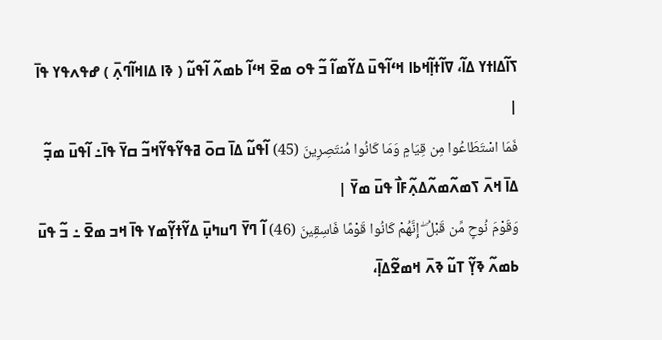ߖߊ߬ߡߊߙߌ ߡߊ߬، ߜߊ߬ߙߊ߲߬ߞߕߊ ߞߵߊ߬ߟߎ߫ ߡߌ߬ߘߊ߬ ߏ߬ ߟߋ ߘߐ߫ ߞߵߊ߬ ߕߘߍ߬ ߊ߬ߟߎ߬ ( ߢߊ ߡߊߞߊ߬ߣߍ߲߫ ) ߝߟߍߟߌ ߟߊ߫ |
فَمَا اسْتَطَاعُوا مِن قِيَامٍ وَمَا كَانُوا مُنتَصِرِينَ (45) ߊ߬ߟߎ߬ ߡߊ߫ ߛߋ߫ ߥߟߌ߬ߟߌ߬ߞߏ߬ ߛߌ߫ ߟߊ߫߸ ߊ߬ߟߎ߫ ߘߏ߲߬ ߡߊ߫ ߞߍ߫ ߖߘߍ߬ߘߍ߬ߡߍ߲߬ߓߊ߯ ߟߎ߫ ߘߌ߫ |
وَقَوْمَ نُوحٍ مِّن قَبْلُ ۖ إِنَّهُمْ كَانُوا قَوْمًا فَاسِقِينَ (46) ߊ߬ ߣߌ߫ ߣߎߤߎ߲߫ ߡߌ߬ߙߌ߲߬ߘߌ ߟߊ߫ ߞߏ ߘߐ߫ ߸ ߏ߬ ߟߎ߫ ߕߘߍ߬ ߢߌ߲߬ ߠߎ߬ ߢߍ߫ ߞߘߐ߬ߡߊ߲߫،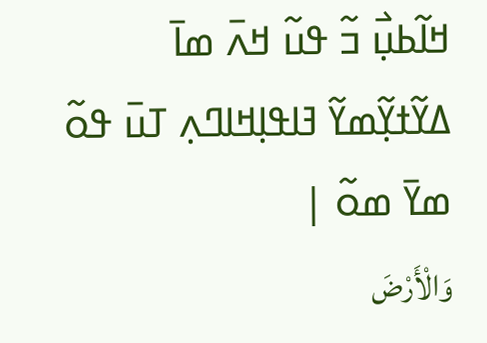ߞߊ߬ߕߎ߲߯ ߏ߬ ߟߎ߬ ߞߍ߫ ߘߊ߫ ߡߌ߬ߙߌ߲߬ߘߌ߬ ߔߊߟߊ߲ߞߊߣߍ߲ ߠߎ߫ ߟߋ߬ ߘߌ߫ ߘߋ߬ |
وَالْأَرْضَ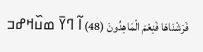فَرَشْنَاهَا فَنِعْمَ الْمَاهِدُونَ (48) ߊ߬ ߣߌ߫ ߘߎ߰ߞߝߏ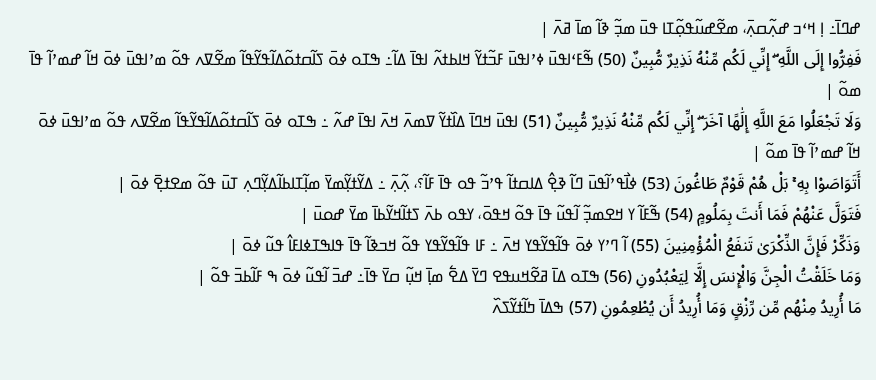ߝߣߊ߫߸ ߊ߲ ߞߵߏ ߝߍ߲߬ߛߍ߲߫، ߘߐ߬ߝߎ߬ߟߋ߲߬ߠߊ ߟߎ߫ ߘߏ߲߬ ߢߊ߬ ߘߊ߫ ߥߍ߫ |
فَفِرُّوا إِلَى اللَّهِ ۖ إِنِّي لَكُم مِّنْهُ نَذِيرٌ مُّبِينٌ (50) ߒ߬ߓߵߊߟߎ߫ ߦߴߊߟߎ߫ ߓߏ߬ߙߌ߬ ߞߊߕߙߍ߬ ߊߟߊ߫ ߡߊ߬߸ ߒߠߋ ߦߋ߫ ߖߊ߬ߛߙߋ߬ߡߊ߬ߟߌ߬ߟߊ߬ ߘߐ߬ߜߍ ߟߋ߬ ߘߴߊߟߎ߫ ߦߋ߫ ߞߊ߬ ߝߘߴߊ߬ ߟߊ߫ ߘߋ߬ |
وَلَا تَجْعَلُوا مَعَ اللَّهِ إِلَٰهًا آخَرَ ۖ إِنِّي لَكُم مِّنْهُ نَذِيرٌ مُّبِينٌ (51) ߊߟߎ߫ ߞߣߊ߫ ߡߊ߰ߙߌ߬ ߜߘߍ߫ ߞߍ߫ ߊߟߊ߫ ߝߍ߬ ߸ ߒߠߋ ߦߋ߫ ߖߊ߬ߛߙߋ߬ߡߊ߬ߟߌ߬ߟߊ߬ ߘߐ߬ߜߍ ߟߋ߬ ߘߴߊߟߎ߫ ߦߋ߫ ߞߊ߬ ߝߘߴߊ߬ ߟߊ߫ ߘߋ߬ |
أَتَوَاصَوْا بِهِ ۚ بَلْ هُمْ قَوْمٌ طَاغُونَ (53) ߦߊ߯ߟߴߊ߬ߟߎ߫ ߣߊ߬ ߢߐ߲߮ ߡߊߛߙߊ߬ ߟߴߏ߬ ߟߋ ߟߊ߫ ߓߊ߬؟، ߍ߲߬ߍ߲߫ ߸ ߡߌ߬ߙߌ߲߬ߘߌ߫ ߘߊ߲߬ߠߊߕߊ߬ߡߌ߲߬ߣߍ߲ ߠߎ߫ ߟߋ߬ ߘߐߙߐ߲߫ ߦߋ߫ |
فَتَوَلَّ عَنْهُمْ فَمَا أَنتَ بِمَلُومٍ (54) ߒ߬ߓߊ߬ ߌ ߞߐߘߏ߲߬ ߊ߬ߟߎ߬ ߟߊ߫ ߟߋ߬ ߞߟߋ߫، ߌߟߋ ߕߍ߫ ߖߙߊ߬ߞߌ߬ߕߊ߫ ߘߌ߫ ߝߋߎ߫ |
وَذَكِّرْ فَإِنَّ الذِّكْرَىٰ تَنفَعُ الْمُؤْمِنِينَ (55) ߊ߬ ߣߴߌ ߦߋ߫ ߟߊ߬ߟߌ߬ߟߌ ߞߍ߫ ߸ ߓߊ ߟߊ߬ߟߌ߬ߟߌ ߟߋ߬ ߞߏߢߊ߬ ߟߊ߫ ߟߊߒߠߦߊߓߊ߮ ߟߎ߬ ߦߋ߫ |
وَمَا خَلَقْتُ الْجِنَّ وَالْإِنسَ إِلَّا لِيَعْبُدُونِ (56) ߒߠߋ ߡߊ߫ ߥߐ߬ߞߎߟߐ ߣߌ߫ ߡߐ߱ ߘߊ߲߫ ߞߎ߲߬ ߛߌ߫ ߟߊ߫߸ ߝߏ߫ ߊ߬ߟߎ߬ ߦߋ߫ ߒ ߓߊ߬ߕߏ߫ ߟߋ߬ |
مَا أُرِيدُ مِنْهُم مِّن رِّزْقٍ وَمَا أُرِيدُ أَن يُطْعِمُونِ (57) ߒߡߊ߫ ߤߊ߬ߙߌ߬ߖߍ߰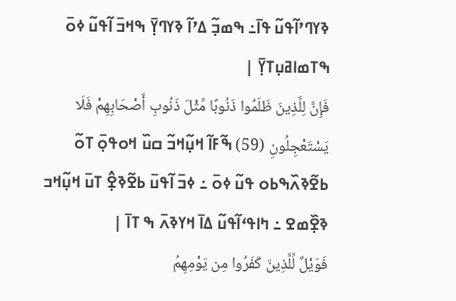ߢߌߣߴߊ߬ߟߎ߬ ߟߊ߫߸ ߒߘߏ߲߬ ߡߴߊ߬ ߢߌߣߌ߲߫ ߒߞߏ߫ ߊ߬ߟߎ߬ ߦߋ߫ ߒߠߘߊߥߎ߲ߠߌ߲߫ |
فَإِنَّ لِلَّذِينَ ظَلَمُوا ذَنُوبًا مِّثْلَ ذَنُوبِ أَصْحَابِهِمْ فَلَا يَسْتَعْجِلُونِ (59) ߒ߬ߓߊ߬ ߞߎ߲߬ߞߏ߬ ߛߎ߰ ߞߋߟߋ߲߫ ߠߋ߬ ߕߐ߬ߢߍ߰ߒߕߋ ߟߎ߬ ߦߋ߫ ߸ ߦߏ߫ ߊ߬ߟߎ߫ ߕߐ߬ߢߐ߲߮ ߠߎ߫ ߞߎ߲߬ߞߏ ߢߐ߲߰ߘߐ ߸ ߤߊߟߵߊ߬ߟߎ߬ ߡߊ߫ ߞߌߢߍ߫ ߒ ߠߊ߫ |
فَوَيْلٌ لِّلَّذِينَ كَفَرُوا مِن يَوْمِهِمُ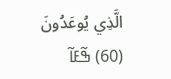الَّذِي يُوعَدُونَ (60) ߒ߬ߓߊ߬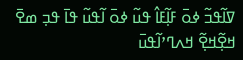ߜߊ߬ߟߏ߬ ߦߋ߫ ߓߊ߲߬ߓߊ߮ ߟߎ߬ ߦߋ߫ ߊ߬ߟߎ߬ ߟߊ߫ ߟߏ߲ ߘߐ߫ ߞߐ߲߬ߞߐ߲߬ ߞߍߣߴߊ߬ߟߎ߫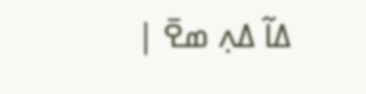ߡߊ߬ ߡߍ߲ ߘߐ߫ |